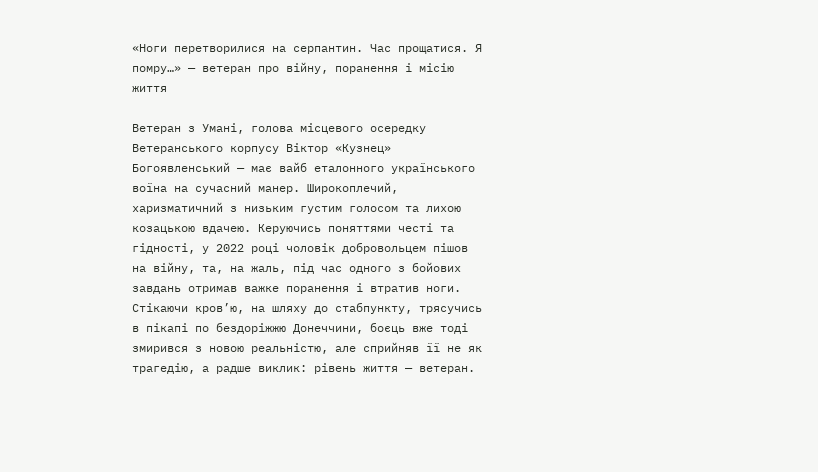«Ноги перетворилися на серпантин. Час прощатися. Я помру…» — ветеран про війну, поранення і місію життя

Ветеран з Умані, голова місцевого осередку Ветеранського корпусу Віктор «Кузнец» Богоявленський — має вайб еталонного українського воїна на сучасний манер. Широкоплечий, харизматичний з низьким густим голосом та лихою козацькою вдачею. Керуючись поняттями честі та гідності, у 2022 році чоловік добровольцем пішов на війну, та, на жаль, під час одного з бойових завдань отримав важке поранення і втратив ноги. Стікаючи кров’ю, на шляху до стабпункту, трясучись в пікапі по бездоріжжю Донеччини, боєць вже тоді змирився з новою реальністю, але сприйняв її не як трагедію, а радше виклик: рівень життя — ветеран.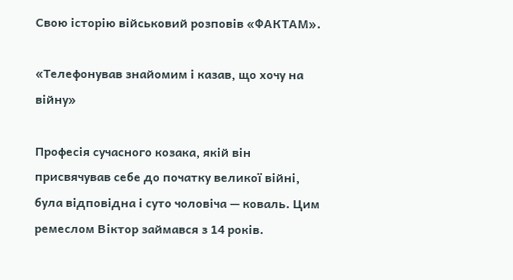Свою історію військовий розповів «ФАКТАМ».

«Телефонував знайомим і казав, що хочу на війну»

Професія сучасного козака, якій він присвячував себе до початку великої війні, була відповідна і суто чоловіча — коваль. Цим ремеслом Віктор займався з 14 років.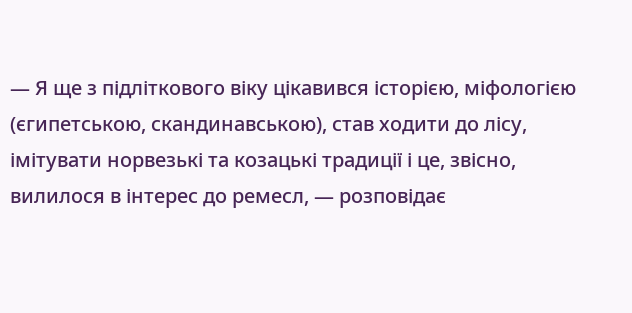— Я ще з підліткового віку цікавився історією, міфологією (єгипетською, скандинавською), став ходити до лісу, імітувати норвезькі та козацькі традиції і це, звісно, вилилося в інтерес до ремесл, — розповідає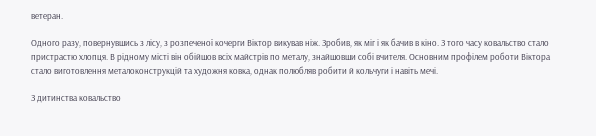ветеран.

Одного разу, повернувшись з лісу, з розпеченої кочерги Віктор викував ніж. Зробив, як міг і як бачив в кіно. З того часу ковальство стало пристрастю хлопця. В рідному місті він обійшов всіх майстрів по металу, знайшовши собі вчителя. Основним профілем роботи Віктора стало виготовлення металоконструкцій та художня ковка, однак полюбляв робити й кольчуги і навіть мечі.

З дитинства ковальство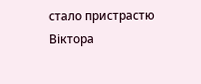стало пристрастю Віктора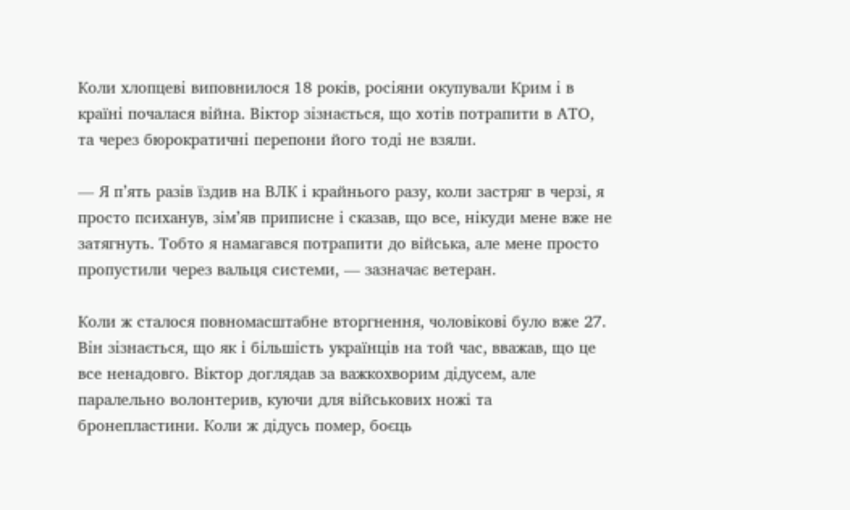Коли хлопцеві виповнилося 18 років, росіяни окупували Крим і в країні почалася війна. Віктор зізнається, що хотів потрапити в АТО, та через бюрократичні перепони його тоді не взяли.

— Я п’ять разів їздив на ВЛК і крайнього разу, коли застряг в черзі, я просто психанув, зім’яв приписне і сказав, що все, нікуди мене вже не затягнуть. Тобто я намагався потрапити до війська, але мене просто пропустили через вальця системи, — зазначає ветеран.

Коли ж сталося повномасштабне вторгнення, чоловікові було вже 27. Він зізнається, що як і більшість українців на той час, вважав, що це все ненадовго. Віктор доглядав за важкохворим дідусем, але паралельно волонтерив, куючи для військових ножі та бронепластини. Коли ж дідусь помер, боєць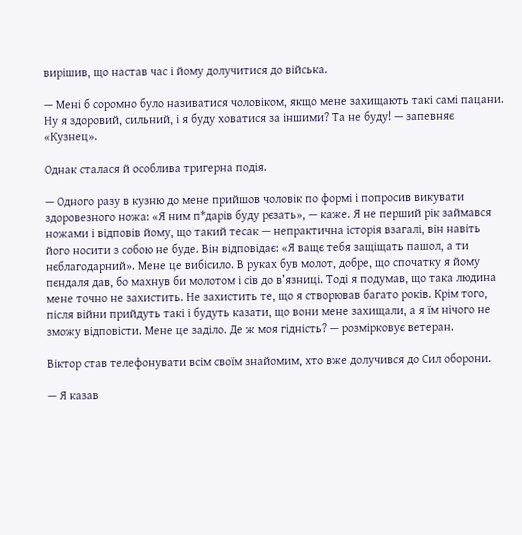вирішив, що настав час і йому долучитися до війська.

— Мені б соромно було називатися чоловіком, якщо мене захищають такі самі пацани. Ну я здоровий, сильний, і я буду ховатися за іншими? Та не буду! — запевняє «Кузнец».

Однак сталася й особлива тригерна подія.

— Одного разу в кузню до мене прийшов чоловік по формі і попросив викувати здоровезного ножа: «Я ним п*дарів буду рєзать», — каже. Я не перший рік займався ножами і відповів йому, що такий тесак — непрактична історія взагалі, він навіть його носити з собою не буде. Він відповідає: «Я ващє тебя защіщать пашол, а ти нєблагодарний». Мене це вибісило. В руках був молот, добре, що спочатку я йому пєндаля дав, бо махнув би молотом і сів до в’язниці. Тоді я подумав, що така людина мене точно не захистить. Не захистить те, що я створював багато років. Крім того, після війни прийдуть такі і будуть казати, що вони мене захищали, а я їм нічого не зможу відповісти. Мене це заділо. Де ж моя гідність? — розмірковує ветеран.

Віктор став телефонувати всім своїм знайомим, хто вже долучився до Сил оборони.

— Я казав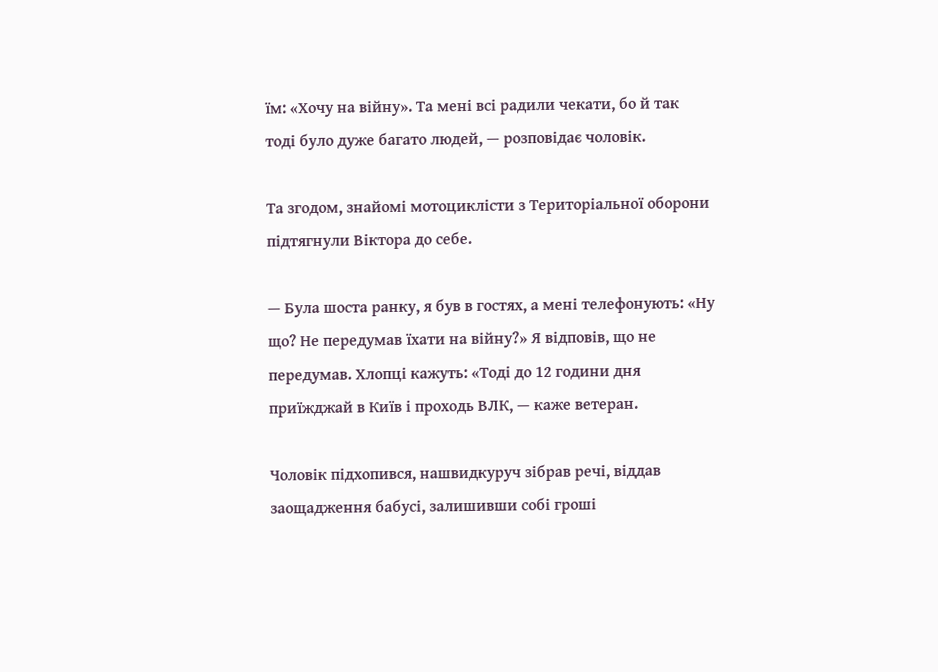їм: «Хочу на війну». Та мені всі радили чекати, бо й так тоді було дуже багато людей, — розповідає чоловік.

Та згодом, знайомі мотоциклісти з Територіальної оборони підтягнули Віктора до себе.

— Була шоста ранку, я був в гостях, а мені телефонують: «Ну що? Не передумав їхати на війну?» Я відповів, що не передумав. Хлопці кажуть: «Тоді до 12 години дня приїжджай в Київ і проходь ВЛК, — каже ветеран.

Чоловік підхопився, нашвидкуруч зібрав речі, віддав заощадження бабусі, залишивши собі гроші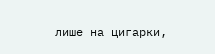лише на цигарки,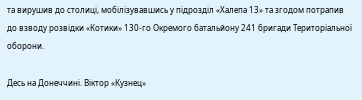та вирушив до столиці, мобілізувавшись у підрозділ «Халепа 13» та згодом потрапив до взводу розвідки «Котики» 130-го Окремого батальйону 241 бригади Територіальної оборони.

Десь на Донеччині. Віктор «Кузнец»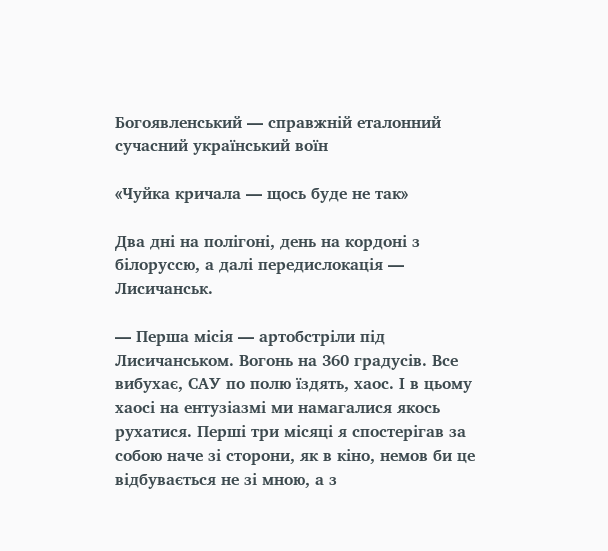Богоявленський — справжній еталонний сучасний український воїн

«Чуйка кричала — щось буде не так»

Два дні на полігоні, день на кордоні з білоруссю, а далі передислокація — Лисичанськ.

— Перша місія — артобстріли під Лисичанськом. Вогонь на 360 градусів. Все вибухає, САУ по полю їздять, хаос. І в цьому хаосі на ентузіазмі ми намагалися якось рухатися. Перші три місяці я спостерігав за собою наче зі сторони, як в кіно, немов би це відбувається не зі мною, а з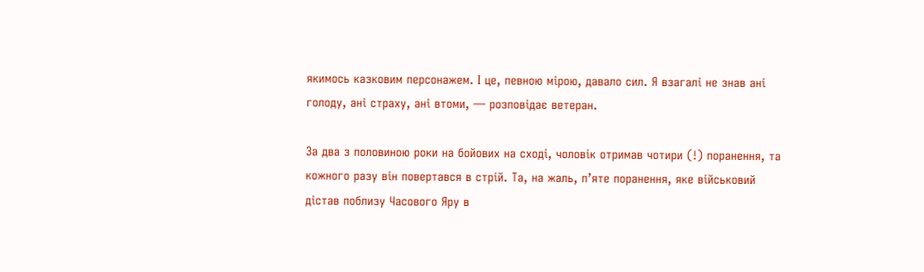якимось казковим персонажем. І це, певною мірою, давало сил. Я взагалі не знав ані голоду, ані страху, ані втоми, — розповідає ветеран.

За два з половиною роки на бойових на сході, чоловік отримав чотири (!) поранення, та кожного разу він повертався в стрій. Та, на жаль, п’яте поранення, яке військовий дістав поблизу Часового Яру в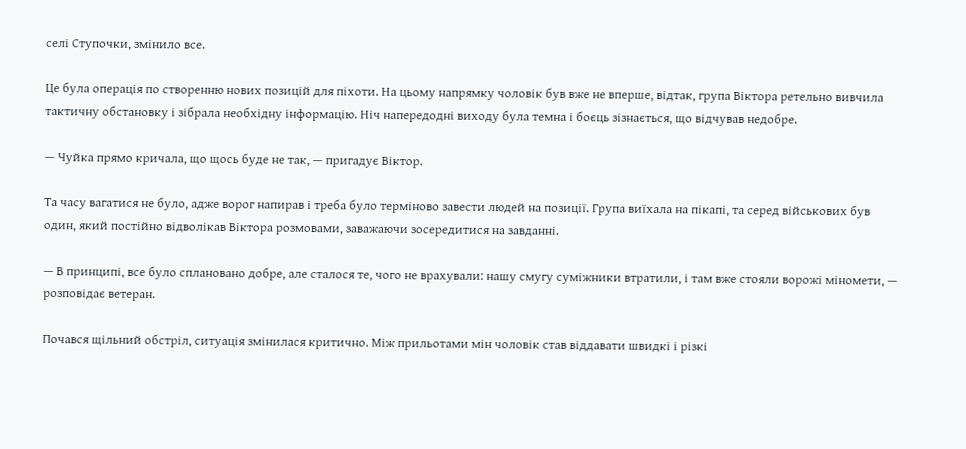селі Ступочки, змінило все.

Це була операція по створенню нових позицій для піхоти. На цьому напрямку чоловік був вже не вперше, відтак, група Віктора ретельно вивчила тактичну обстановку і зібрала необхідну інформацію. Ніч напередодні виходу була темна і боєць зізнається, що відчував недобре.

— Чуйка прямо кричала, що щось буде не так, — пригадує Віктор.

Та часу вагатися не було, адже ворог напирав і треба було терміново завести людей на позиції. Група виїхала на пікапі, та серед військових був один, який постійно відволікав Віктора розмовами, заважаючи зосередитися на завданні.

— В принципі, все було сплановано добре, але сталося те, чого не врахували: нашу смугу суміжники втратили, і там вже стояли ворожі міномети, — розповідає ветеран.

Почався щільний обстріл, ситуація змінилася критично. Між прильотами мін чоловік став віддавати швидкі і різкі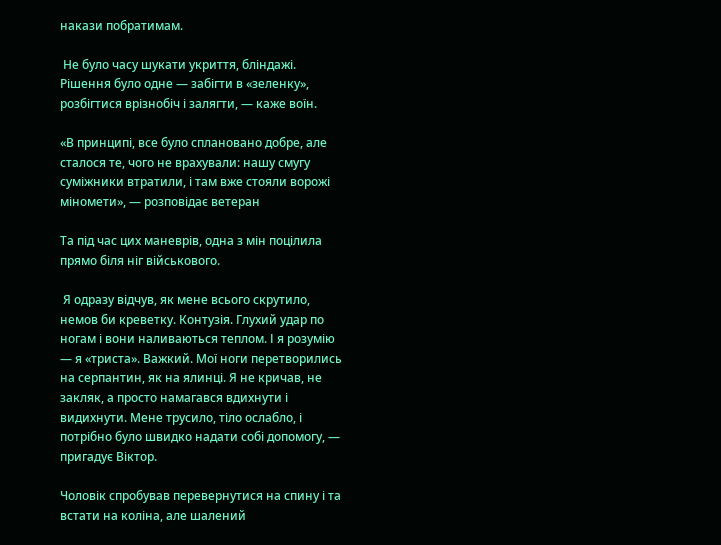накази побратимам.

 Не було часу шукати укриття, бліндажі. Рішення було одне — забігти в «зеленку», розбігтися врізнобіч і залягти, — каже воїн.

«В принципі, все було сплановано добре, але сталося те, чого не врахували: нашу смугу суміжники втратили, і там вже стояли ворожі міномети», — розповідає ветеран

Та під час цих маневрів, одна з мін поцілила прямо біля ніг військового.

 Я одразу відчув, як мене всього скрутило, немов би креветку. Контузія. Глухий удар по ногам і вони наливаються теплом. І я розумію — я «триста». Важкий. Мої ноги перетворились на серпантин, як на ялинці. Я не кричав, не закляк, а просто намагався вдихнути і видихнути. Мене трусило, тіло ослабло, і потрібно було швидко надати собі допомогу, — пригадує Віктор.

Чоловік спробував перевернутися на спину і та встати на коліна, але шалений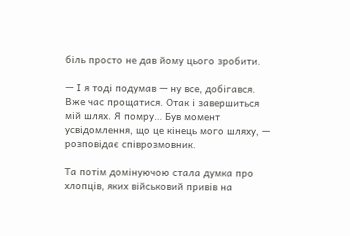біль просто не дав йому цього зробити.

— І я тоді подумав — ну все, добігався. Вже час прощатися. Отак і завершиться мій шлях. Я помру… Був момент усвідомлення, що це кінець мого шляху, — розповідає співрозмовник.

Та потім домінуючою стала думка про хлопців, яких військовий привів на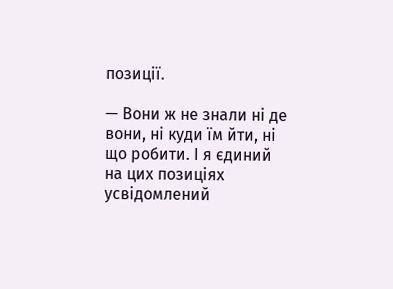позиції.

— Вони ж не знали ні де вони, ні куди їм йти, ні що робити. І я єдиний на цих позиціях усвідомлений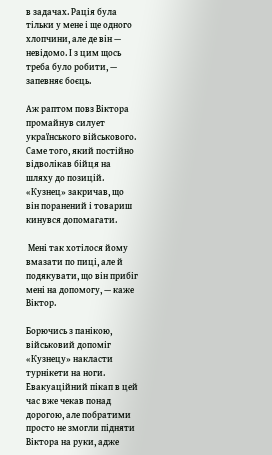в задачах. Рація була тільки у мене і ще одного хлопчини, але де він — невідомо. І з цим щось треба було робити, — запевняє боєць.

Аж раптом повз Віктора промайнув силует українського військового. Саме того, який постійно відволікав бійця на шляху до позицій. «Кузнец» закричав, що він поранений і товариш кинувся допомагати.

 Мені так хотілося йому вмазати по пиці, але й подякувати, що він прибіг мені на допомогу, — каже Віктор.

Борючись з панікою, військовий допоміг «Кузнецу» накласти турнікети на ноги. Евакуаційний пікап в цей час вже чекав понад дорогою, але побратими просто не змогли підняти Віктора на руки, адже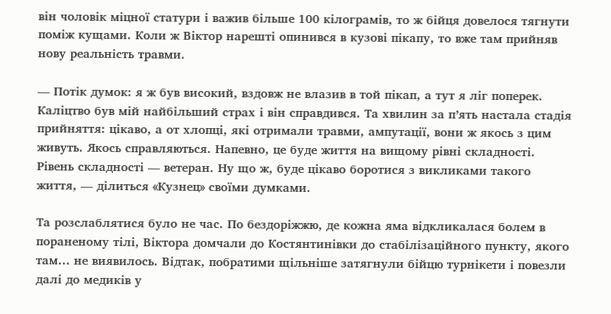він чоловік міцної статури і важив більше 100 кілограмів, то ж бійця довелося тягнути поміж кущами. Коли ж Віктор нарешті опинився в кузові пікапу, то вже там прийняв нову реальність травми.

— Потік думок: я ж був високий, вздовж не влазив в той пікап, а тут я ліг поперек. Каліцтво був мій найбільший страх і він справдився. Та хвилин за п’ять настала стадія прийняття: цікаво, а от хлопці, які отримали травми, ампутації, вони ж якось з цим живуть. Якось справляються. Напевно, це буде життя на вищому рівні складності. Рівень складності — ветеран. Ну що ж, буде цікаво боротися з викликами такого життя, — ділиться «Кузнец» своїми думками.

Та розслаблятися було не час. По бездоріжжю, де кожна яма відкликалася болем в пораненому тілі, Віктора домчали до Костянтинівки до стабілізаційного пункту, якого там… не виявилось. Відтак, побратими щільніше затягнули бійцю турнікети і повезли далі до медиків у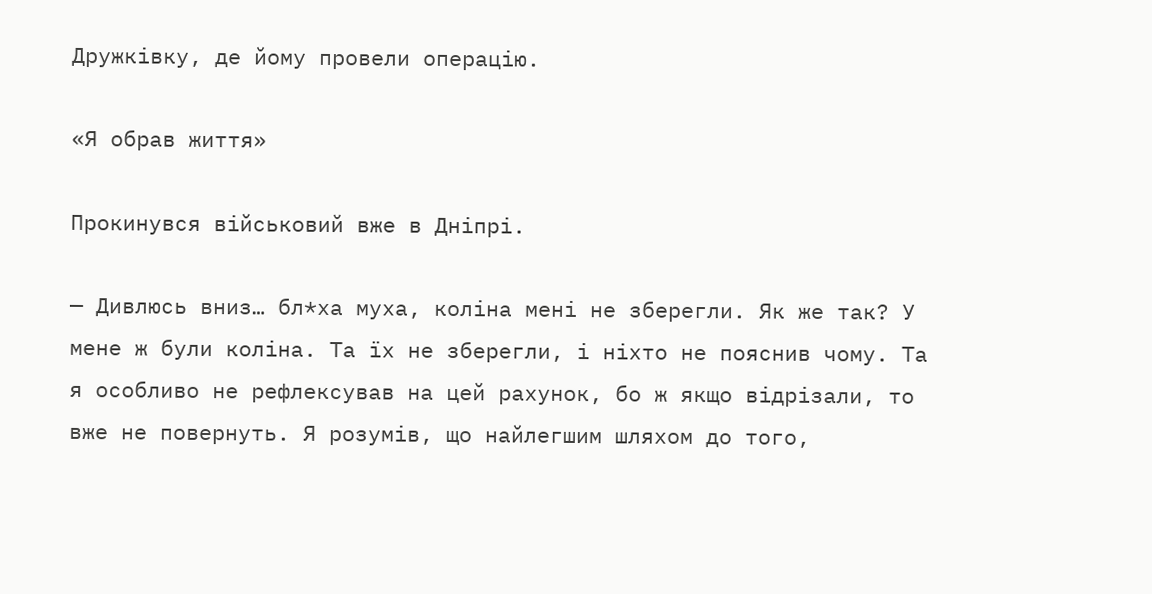Дружківку, де йому провели операцію.

«Я обрав життя»

Прокинувся військовий вже в Дніпрі.

— Дивлюсь вниз… бл*ха муха, коліна мені не зберегли. Як же так? У мене ж були коліна. Та їх не зберегли, і ніхто не пояснив чому. Та я особливо не рефлексував на цей рахунок, бо ж якщо відрізали, то вже не повернуть. Я розумів, що найлегшим шляхом до того,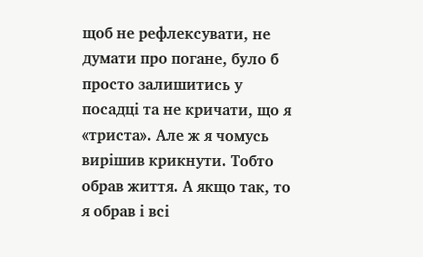щоб не рефлексувати, не думати про погане, було б просто залишитись у посадці та не кричати, що я «триста». Але ж я чомусь вирішив крикнути. Тобто обрав життя. А якщо так, то я обрав і всі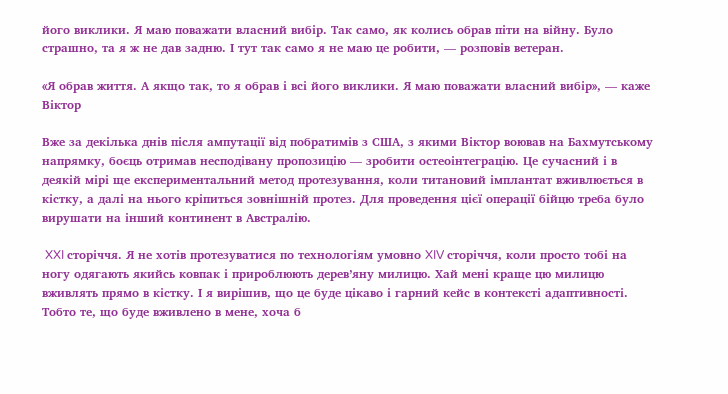його виклики. Я маю поважати власний вибір. Так само, як колись обрав піти на війну. Було страшно, та я ж не дав задню. І тут так само я не маю це робити, — розповів ветеран.

«Я обрав життя. А якщо так, то я обрав і всі його виклики. Я маю поважати власний вибір», — каже Віктор

Вже за декілька днів після ампутації від побратимів з США, з якими Віктор воював на Бахмутському напрямку, боєць отримав несподівану пропозицію — зробити остеоінтеграцію. Це сучасний і в деякій мірі ще експериментальний метод протезування, коли титановий імплантат вживлюється в кістку, а далі на нього кріпиться зовнішній протез. Для проведення цієї операції бійцю треба було вирушати на інший континент в Австралію.

 XXI сторіччя. Я не хотів протезуватися по технологіям умовно XIV сторіччя, коли просто тобі на ногу одягають якийсь ковпак і прироблюють дерев’яну милицю. Хай мені краще цю милицю вживлять прямо в кістку. І я вирішив, що це буде цікаво і гарний кейс в контексті адаптивності. Тобто те, що буде вживлено в мене, хоча б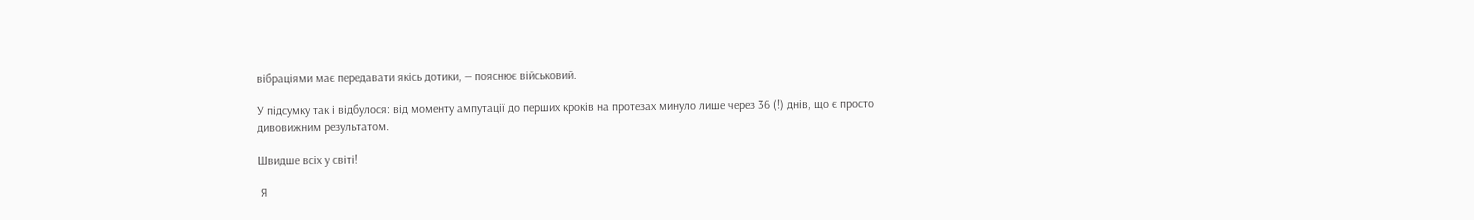вібраціями має передавати якісь дотики, — пояснює військовий.

У підсумку так і відбулося: від моменту ампутації до перших кроків на протезах минуло лише через 36 (!) днів, що є просто дивовижним результатом.

Швидше всіх у світі!

 Я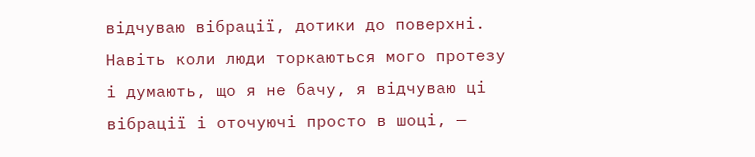відчуваю вібрації, дотики до поверхні. Навіть коли люди торкаються мого протезу і думають, що я не бачу, я відчуваю ці вібрації і оточуючі просто в шоці, —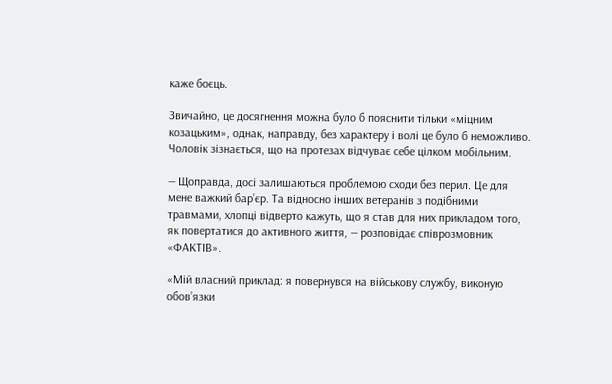каже боєць.

Звичайно, це досягнення можна було б пояснити тільки «міцним козацьким», однак, направду, без характеру і волі це було б неможливо. Чоловік зізнається, що на протезах відчуває себе цілком мобільним.

— Щоправда, досі залишаються проблемою сходи без перил. Це для мене важкий бар’єр. Та відносно інших ветеранів з подібними травмами, хлопці відверто кажуть, що я став для них прикладом того, як повертатися до активного життя, — розповідає співрозмовник «ФАКТІВ».

«Мій власний приклад: я повернувся на військову службу, виконую обов’язки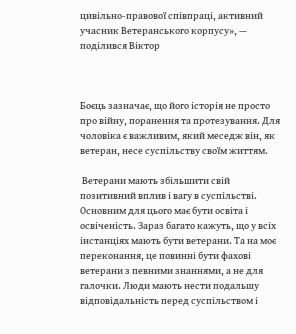цивільно-правової співпраці, активний учасник Ветеранського корпусу», — поділився Віктор



Боєць зазначає, що його історія не просто про війну, поранення та протезування. Для чоловіка є важливим, який меседж він, як ветеран, несе суспільству своїм життям.

 Ветерани мають збільшити свій позитивний вплив і вагу в суспільстві. Основним для цього має бути освіта і освіченість. Зараз багато кажуть, що у всіх інстанціях мають бути ветерани. Та на моє переконання, це повинні бути фахові ветерани з певними знаннями, а не для галочки. Люди мають нести подальшу відповідальність перед суспільством і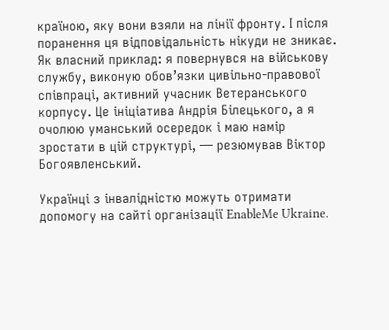країною, яку вони взяли на лінії фронту. І після поранення ця відповідальність нікуди не зникає. Як власний приклад: я повернувся на військову службу, виконую обов’язки цивільно-правової співпраці, активний учасник Ветеранського корпусу. Це ініціатива Андрія Білецького, а я очолюю уманський осередок і маю намір зростати в цій структурі, — резюмував Віктор Богоявленський.

Українці з інвалідністю можуть отримати допомогу на сайті організації EnableMe Ukraine.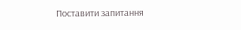Поставити запитання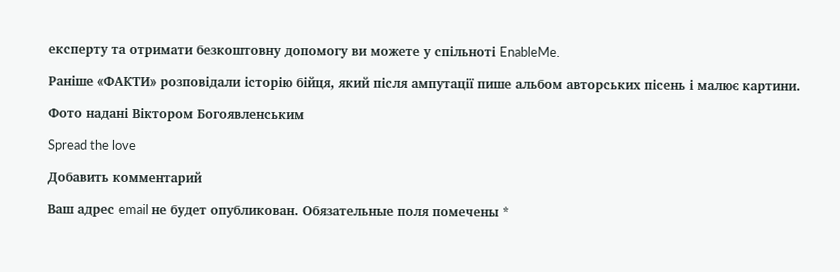експерту та отримати безкоштовну допомогу ви можете у спільноті EnableMe.

Раніше «ФАКТИ» розповідали історію бійця, який після ампутації пише альбом авторських пісень і малює картини.

Фото надані Віктором Богоявленським

Spread the love

Добавить комментарий

Ваш адрес email не будет опубликован. Обязательные поля помечены *